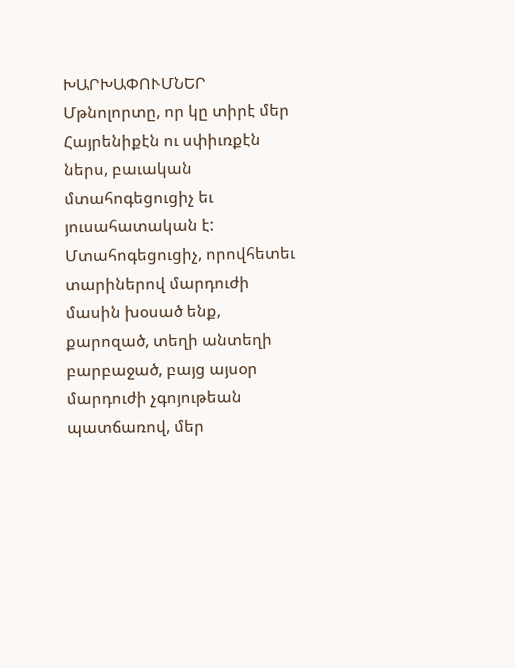ԽԱՐԽԱՓՈՒՄՆԵՐ
Մթնոլորտը, որ կը տիրէ մեր Հայրենիքէն ու սփիւռքէն ներս, բաւական մտահոգեցուցիչ եւ յուսահատական է: Մտահոգեցուցիչ, որովհետեւ տարիներով մարդուժի մասին խօսած ենք, քարոզած, տեղի անտեղի բարբաջած, բայց այսօր մարդուժի չգոյութեան պատճառով, մեր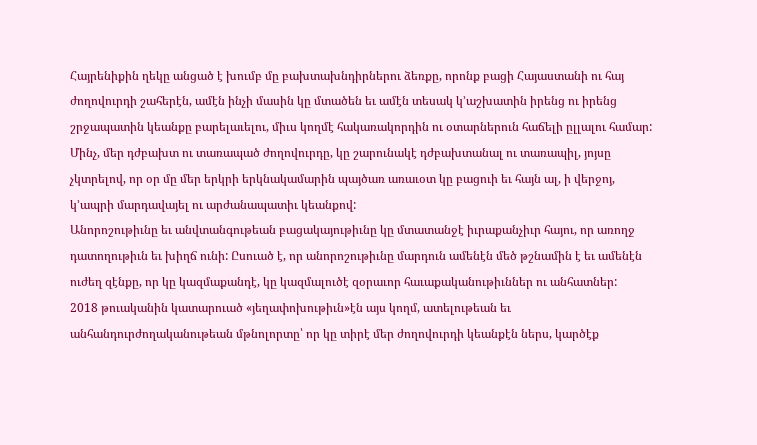Հայրենիքին ղեկը անցած է խումբ մը բախտախնդիրներու ձեռքը, որոնք բացի Հայաստանի ու հայ ժողովուրդի շահերէն, ամէն ինչի մասին կը մտածեն եւ ամէն տեսակ կ՚աշխատին իրենց ու իրենց շրջապատին կեանքը բարելաւելու, միւս կողմէ հակառակորդին ու օտարներուն հաճելի ըլլալու համար: Մինչ, մեր դժբախտ ու տառապած ժողովուրդը, կը շարունակէ դժբախտանալ ու տառապիլ, յոյսը չկտրելով, որ օր մը մեր երկրի երկնակամարին պայծառ առաւօտ կը բացուի եւ հայն ալ, ի վերջոյ, կ՚ապրի մարդավայել ու արժանապատիւ կեանքով:
Անորոշութիւնը եւ անվտանգութեան բացակայութիւնը կը մտատանջէ իւրաքանչիւր հայու, որ առողջ դատողութիւն եւ խիղճ ունի: Ըսուած է, որ անորոշութիւնը մարդուն ամենէն մեծ թշնամին է եւ ամենէն ուժեղ զէնքը, որ կը կազմաքանդէ, կը կազմալուծէ զօրաւոր հաւաքականութիւններ ու անհատներ:
2018 թուականին կատարուած «յեղափոխութիւն»էն այս կողմ, ատելութեան եւ անհանդուրժողականութեան մթնոլորտը՝ որ կը տիրէ մեր ժողովուրդի կեանքէն ներս, կարծէք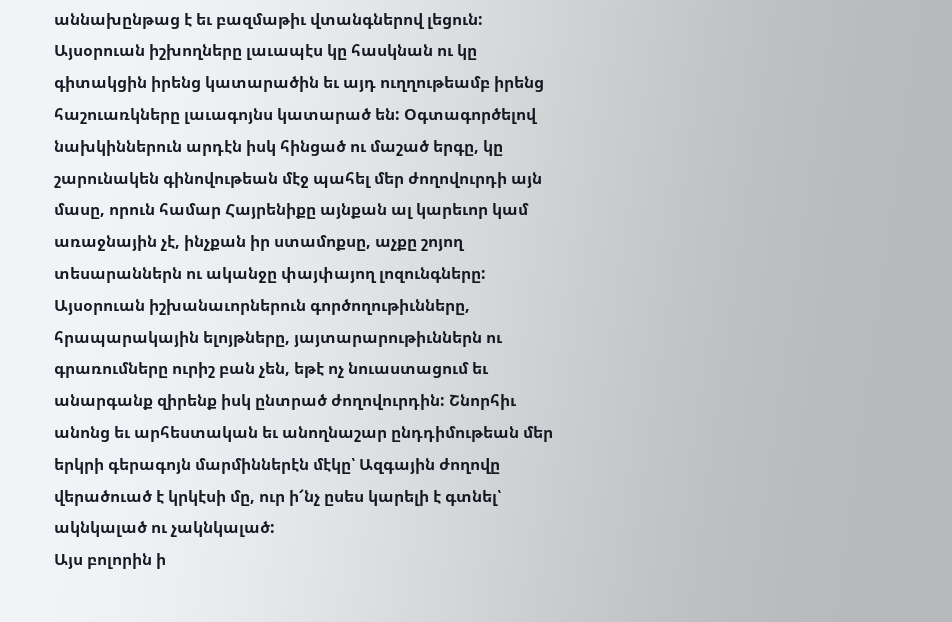աննախընթաց է եւ բազմաթիւ վտանգներով լեցուն: Այսօրուան իշխողները լաւապէս կը հասկնան ու կը գիտակցին իրենց կատարածին եւ այդ ուղղութեամբ իրենց հաշուառկները լաւագոյնս կատարած են: Օգտագործելով նախկիններուն արդէն իսկ հինցած ու մաշած երգը, կը շարունակեն գինովութեան մէջ պահել մեր ժողովուրդի այն մասը, որուն համար Հայրենիքը այնքան ալ կարեւոր կամ առաջնային չէ, ինչքան իր ստամոքսը, աչքը շոյող տեսարաններն ու ականջը փայփայող լոզունգները:
Այսօրուան իշխանաւորներուն գործողութիւնները, հրապարակային ելոյթները, յայտարարութիւններն ու գրառումները ուրիշ բան չեն, եթէ ոչ նուաստացում եւ անարգանք զիրենք իսկ ընտրած ժողովուրդին: Շնորհիւ անոնց եւ արհեստական եւ անողնաշար ընդդիմութեան մեր երկրի գերագոյն մարմիններէն մէկը՝ Ազգային ժողովը վերածուած է կրկէսի մը, ուր ի՜նչ ըսես կարելի է գտնել՝ ակնկալած ու չակնկալած:
Այս բոլորին ի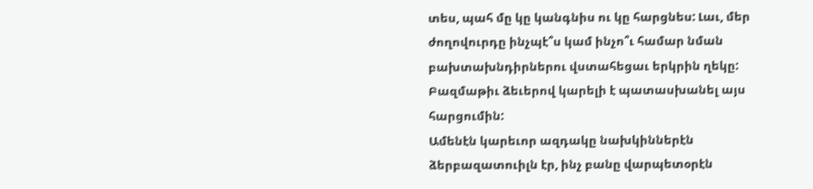տես, պահ մը կը կանգնիս ու կը հարցնես: Լաւ, մեր ժողովուրդը ինչպէ՞ս կամ ինչո՞ւ համար նման բախտախնդիրներու վստահեցաւ երկրին ղեկը: Բազմաթիւ ձեւերով կարելի է պատասխանել այս հարցումին:
Ամենէն կարեւոր ազդակը նախկիններէն ձերբազատուիլն էր, ինչ բանը վարպետօրէն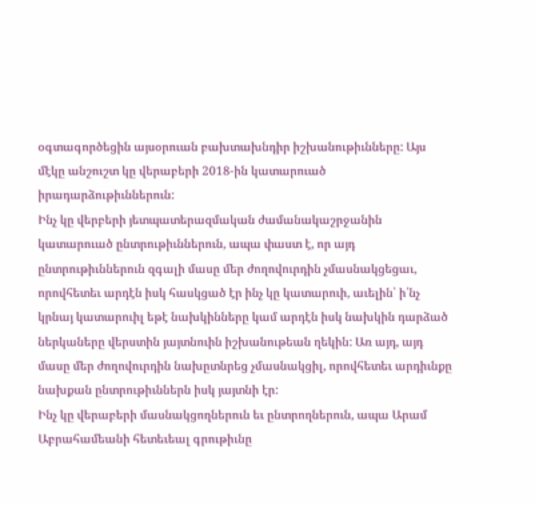օգտագործեցին այսօրուան բախտախնդիր իշխանութիւնները: Այս մէկը անշուշտ կը վերաբերի 2018-ին կատարուած իրադարձութիւններուն:
Ինչ կը վերբերի յետպատերազմական ժամանակաշրջանին կատարուած ընտրութիւններուն, ապա փաստ է, որ այդ ընտրութիւններուն զգալի մասը մեր ժողովուրդին չմասնակցեցաւ, որովհետեւ արդէն իսկ հասկցած էր ինչ կը կատարուի, աւելին՝ ի՛նչ կրնայ կատարուիլ եթէ նախկինները կամ արդէն իսկ նախկին դարձած ներկաները վերստին յայտնուին իշխանութեան ղեկին: Առ այդ, այդ մասը մեր ժողովուրդին նախըտնրեց չմասնակցիլ, որովհետեւ արդիւնքը նախքան ընտրութիւններն իսկ յայտնի էր:
Ինչ կը վերաբերի մասնակցողներուն եւ ընտրողներուն, ապա Արամ Աբրահամեանի հետեւեալ գրութիւնը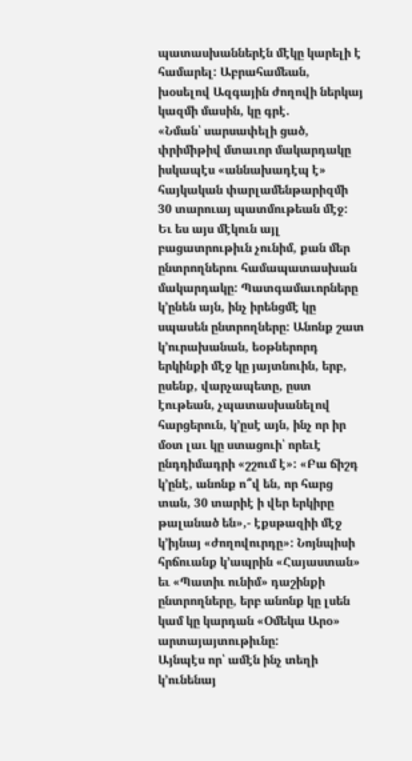պատասխաններէն մէկը կարելի է համարել: Աբրահամեան, խօսելով Ազգային ժողովի ներկայ կազմի մասին, կը գրէ.
«Նման՝ սարսափելի ցած, փրիմիթիվ մտաւոր մակարդակը իսկապէս «աննախադէպ է» հայկական փարլամենթարիզմի 30 տարուայ պատմութեան մէջ: Եւ ես այս մէկուն այլ բացատրութիւն չունիմ, քան մեր ընտրողներու համապատասխան մակարդակը: Պատգամաւորները կ՚ընեն այն, ինչ իրենցմէ կը սպասեն ընտրողները: Անոնք շատ կ՚ուրախանան, եօթներորդ երկինքի մէջ կը յայտնուին, երբ, ըսենք, վարչապետը, ըստ էութեան, չպատասխանելով հարցերուն, կ՚ըսէ այն, ինչ որ իր մօտ լաւ կը ստացուի՝ որեւէ ընդդիմադրի «շշում է»: «Բա ճիշդ կ՚ընէ, անոնք ո՞վ են, որ հարց տան, 30 տարիէ ի վեր երկիրը թալանած են»,- էքսթազիի մէջ կ՚իյնայ «ժողովուրդը»: Նոյնպիսի հրճուանք կ՚ապրին «Հայաստան» եւ «Պատիւ ունիմ» դաշինքի ընտրողները, երբ անոնք կը լսեն կամ կը կարդան «Օմեկա Արօ» արտայայտութիւնը:
Այնպէս որ՝ ամէն ինչ տեղի կ՚ունենայ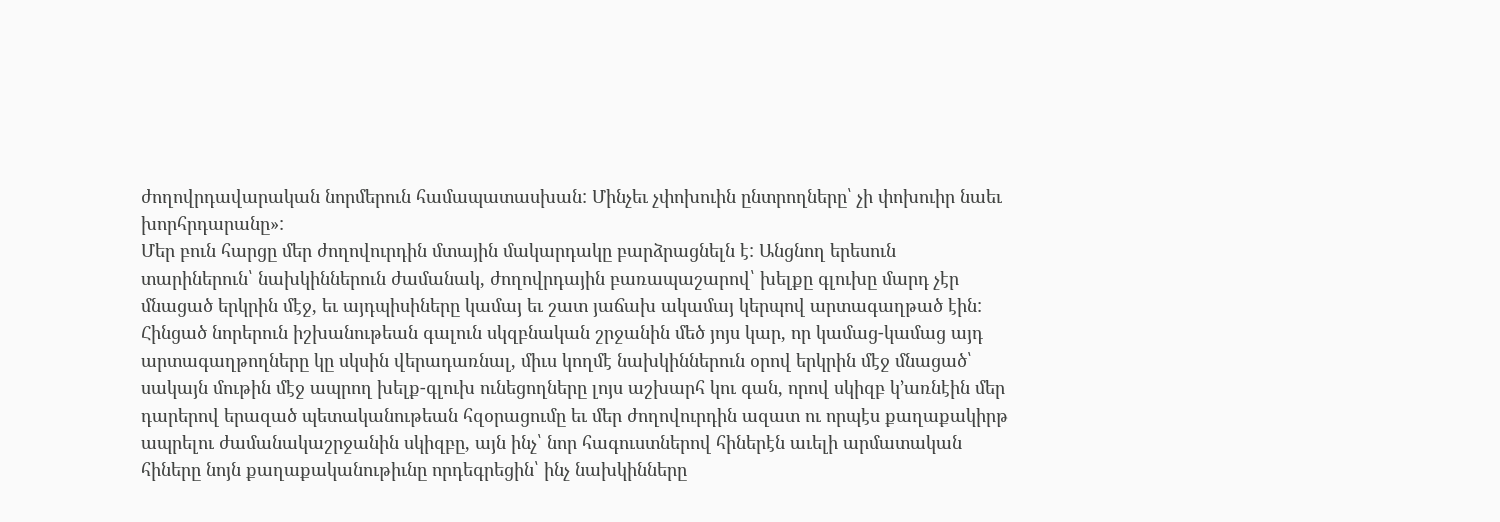ժողովրդավարական նորմերուն համապատասխան: Մինչեւ չփոխուին ընտրողները՝ չի փոխուիր նաեւ խորհրդարանը»:
Մեր բուն հարցը մեր ժողովուրդին մտային մակարդակը բարձրացնելն է: Անցնող երեսուն տարիներուն՝ նախկիններուն ժամանակ, ժողովրդային բառապաշարով՝ խելքը գլուխը մարդ չէր մնացած երկրին մէջ, եւ այդպիսիները կամայ եւ շատ յաճախ ակամայ կերպով արտագաղթած էին: Հինցած նորերուն իշխանութեան գալուն սկզբնական շրջանին մեծ յոյս կար, որ կամաց-կամաց այդ արտագաղթողները կը սկսին վերադառնալ, միւս կողմէ նախկիններուն օրով երկրին մէջ մնացած՝ սակայն մութին մէջ ապրող խելք-գլուխ ունեցողները լոյս աշխարհ կու գան, որով սկիզբ կ՚առնէին մեր դարերով երազած պետականութեան հզօրացումը եւ մեր ժողովուրդին ազատ ու որպէս քաղաքակիրթ ապրելու ժամանակաշրջանին սկիզբը, այն ինչ՝ նոր հագուստներով հիներէն աւելի արմատական հիները նոյն քաղաքականութիւնը որդեգրեցին՝ ինչ նախկինները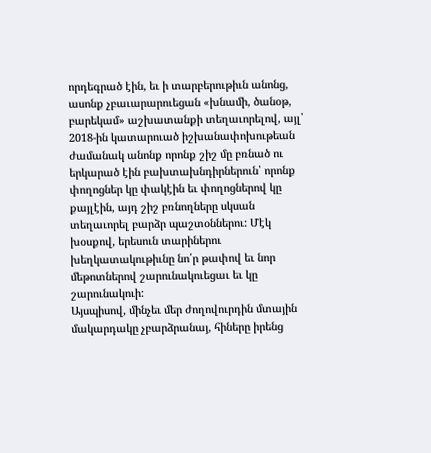որդեգրած էին, եւ ի տարբերութիւն անոնց, ասոնք չբաւարարուեցան «խնամի, ծանօթ, բարեկամ» աշխատանքի տեղաւորելով, այլ՝ 2018-ին կատարուած իշխանափոխութեան ժամանակ անոնք որոնք շիշ մը բռնած ու երկարած էին բախտախնդիրներուն՝ որոնք փողոցներ կը փակէին եւ փողոցներով կը քայլէին, այդ շիշ բռնողները սկսան տեղաւորել բարձր պաշտօններու: Մէկ խօսքով, երեսուն տարիներու խեղկատակութիւնը նո՛ր թափով եւ նոր մեթոտներով շարունակուեցաւ եւ կը շարունակուի:
Այսպիսով, մինչեւ մեր ժողովուրդին մտային մակարդակը չբարձրանայ, հիները իրենց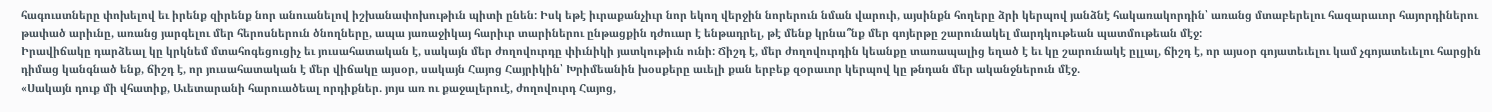հագուստները փոխելով եւ իրենք զիրենք նոր անուանելով իշխանափոխութիւն պիտի ընեն: Իսկ եթէ իւրաքանչիւր նոր եկող վերջին նորերուն նման վարուի, այսինքն հողերը ձրի կերպով յանձնէ հակառակորդին՝ առանց մտաբերելու հազարաւոր հայորդիներու թափած արիւնը, առանց յարգելու մեր հերոսներուն ծնողները, ապա յառաջիկայ հարիւր տարիներու ընթացքին դժուար է ենթադրել, թէ մենք կրնա՞նք մեր գոյերթը շարունակել մարդկութեան պատմութեան մէջ:
Իրավիճակը դարձեալ կը կրկնեմ մտահոգեցուցիչ եւ յուսահատական է, սակայն մեր ժողովուրդը փիւնիկի յատկութիւն ունի: Ճիշդ է, մեր ժողովուրդին կեանքը տառապալից եղած է եւ կը շարունակէ ըլլալ, ճիշդ է, որ այսօր գոյատեւելու կամ չգոյատեւելու հարցին դիմաց կանգնած ենք, ճիշդ է, որ յուսահատական է մեր վիճակը այսօր, սակայն Հայոց Հայրիկին՝ Խրիմեանին խօսքերը աւելի քան երբեք զօրաւոր կերպով կը թնդան մեր ականջներուն մէջ.
«Սակայն դուք մի վհատիք, Աւետարանի հարուածեալ որդիքներ. յոյս առ ու քաջալերուէ, ժողովուրդ Հայոց,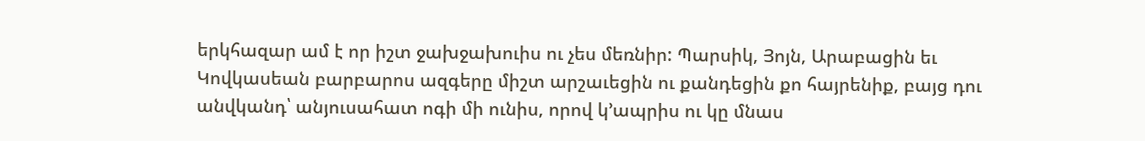երկհազար ամ է որ իշտ ջախջախուիս ու չես մեռնիր: Պարսիկ, Յոյն, Արաբացին եւ Կովկասեան բարբարոս ազգերը միշտ արշաւեցին ու քանդեցին քո հայրենիք, բայց դու անվկանդ՝ անյուսահատ ոգի մի ունիս, որով կ՚ապրիս ու կը մնաս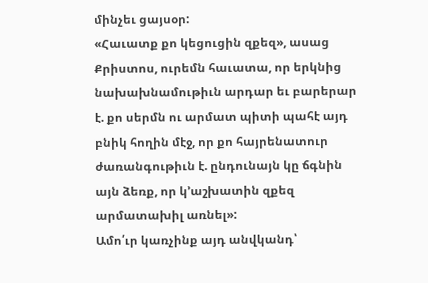մինչեւ ցայսօր:
«Հաւատք քո կեցուցին զքեզ», ասաց Քրիստոս, ուրեմն հաւատա, որ երկնից նախախնամութիւն արդար եւ բարերար է. քո սերմն ու արմատ պիտի պահէ այդ բնիկ հողին մէջ, որ քո հայրենատուր ժառանգութիւն է. ընդունայն կը ճգնին այն ձեռք, որ կ՚աշխատին զքեզ արմատախիլ առնել»:
Ամո՛ւր կառչինք այդ անվկանդ՝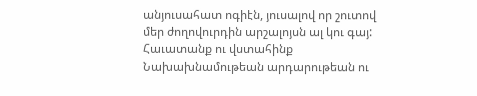անյուսահատ ոգիէն, յուսալով որ շուտով մեր ժողովուրդին արշալոյսն ալ կու գայ: Հաւատանք ու վստահինք Նախախնամութեան արդարութեան ու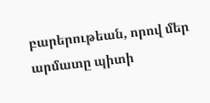բարերութեան, որով մեր արմատը պիտի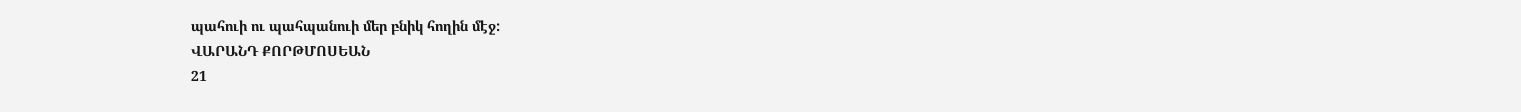պահուի ու պահպանուի մեր բնիկ հողին մէջ:
ՎԱՐԱՆԴ ՔՈՐԹՄՈՍԵԱՆ
21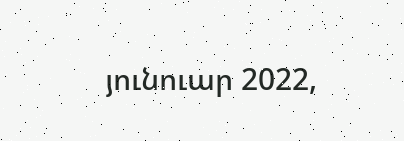յունուար 2022,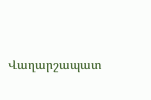Վաղարշապատ